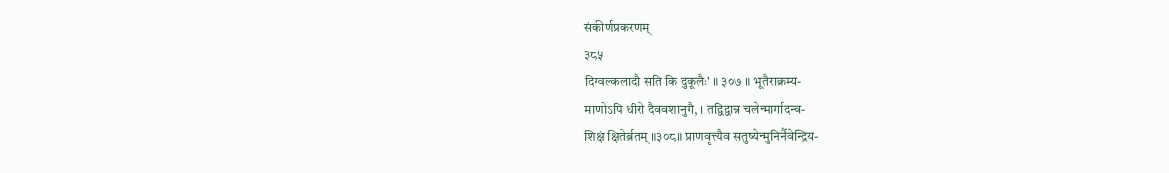संकीर्णप्रकरणम्
३८५
दिग्वल्कलादौ सति कि दुकूलैः' ॥ ३०७ ॥ भूतैराक्रम्य-
माणोऽपि धीरो दैववशानुगै, । तद्विद्वान्न चलेन्मार्गादन्व-
शिक्षं क्षितेर्ब्रतम् ॥३०८॥ प्राणवृत्त्यैव सतुष्येन्मुनिर्नैवेन्द्रिय-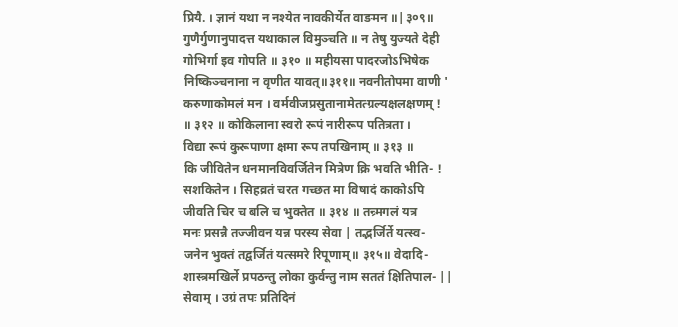प्रियै. । ज्ञानं यथा न नश्येत नावकीर्येत वाङमन ॥|३०९॥
गुणैर्गुणानुपादत्त यथाकाल विमुञ्चति ॥ न तेषु युज्यते देही
गोभिर्गा इव गोपति ॥ ३१० ॥ महीयसा पादरजोऽभिषेक
निष्किञ्चनाना न वृणीत यावत्॥३११॥ नवनीतोपमा वाणी '
करुणाकोमलं मन । वर्मवीजप्रसुतानामेतत्ग्रल्यक्षलक्षणम् !
॥ ३१२ ॥ कोकिलाना स्वरो रूपं नारीरूप पतित्रता ।
विद्या रूपं कुरूपाणा क्षमा रूप तपखिनाम् ॥ ३१३ ॥
कि जीवितेन धनमानविवर्जितेन मित्रेण क्रि भवति भीति- !
सशकितेन । सिहव्रतं चरत गच्छत मा विषादं काकोऽपि
जीवति चिर च बलि च भुक्तेत ॥ ३१४ ॥ तन्र्मगलं यत्र
मनः प्रसन्नै तज्जीवन यन्न परस्य सेवा | तद्भर्जिर्ते यत्स्व-
जनेन भुक्तं तद्वर्जितं यत्समरे रिपूणाम्॥ ३१५॥ वेदादि-
शास्त्रमखिर्ले प्रपठन्तु लोका कुर्वन्तु नाम सततं क्षितिपाल- ||
सेवाम् । उग्रं तपः प्रतिदिनं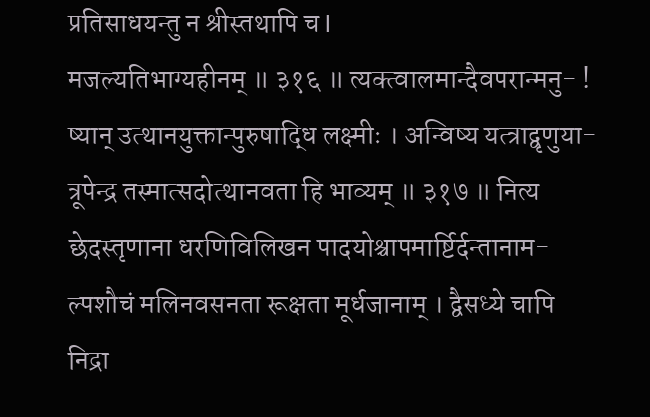प्रतिसाधयन्तु न श्रीस्तथापि च l
मजल्यतिभाग्यहीनम् ॥ ३१६ ॥ त्यक्त्वालमान्दैवपरान्मनु- !
ष्यान् उत्थानयुक्तान्पुरुषाद्धि लक्ष्मीः । अन्विष्य यत्त्राद्वृणुया-
त्रूपेन्द्र तस्मात्सदोत्थानवता हि भाव्यम् ॥ ३१७ ॥ नित्य
छेदस्तृणाना धरणिविलिखन पादयोश्चापमार्ष्टिर्दन्तानाम-
ल्पशौचं मलिनवसनता रूक्षता मूर्धजानाम् । द्वैसध्ये चापि
निद्रा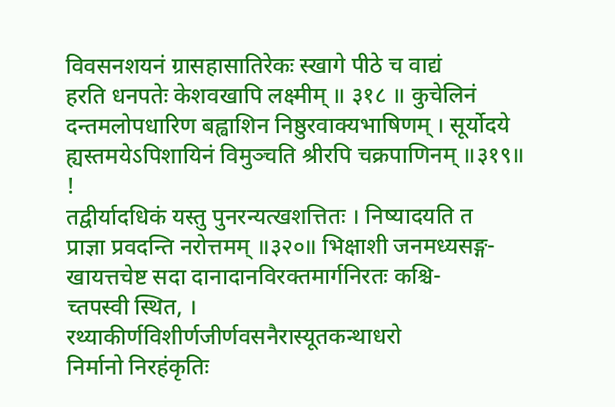विवसनशयनं ग्रासहासातिरेकः स्खागे पीठे च वाद्यं
हरति धनपतेः केशवखापि लक्ष्मीम् ॥ ३१८ ॥ कुचेलिनं
दन्तमलोपधारिण बह्वाशिन निष्ठुरवाक्यभाषिणम् । सूर्योदये
ह्यस्तमयेऽपिशायिनं विमुञ्चति श्रीरपि चक्रपाणिनम् ॥३१९॥ !
तद्वीर्यादधिकं यस्तु पुनरन्यत्खशत्तितः । निष्यादयति त
प्राज्ञा प्रवदन्ति नरोत्तमम् ॥३२०॥ भिक्षाशी जनमध्यसङ्ग-
खायत्तचेष्ट सदा दानादानविरक्तमार्गनिरतः कश्चि-
च्तपस्वी स्थित, । रथ्याकीर्णविशीर्णजीर्णवसनैरास्यूतकन्थाधरो
निर्मानो निरहंकृतिः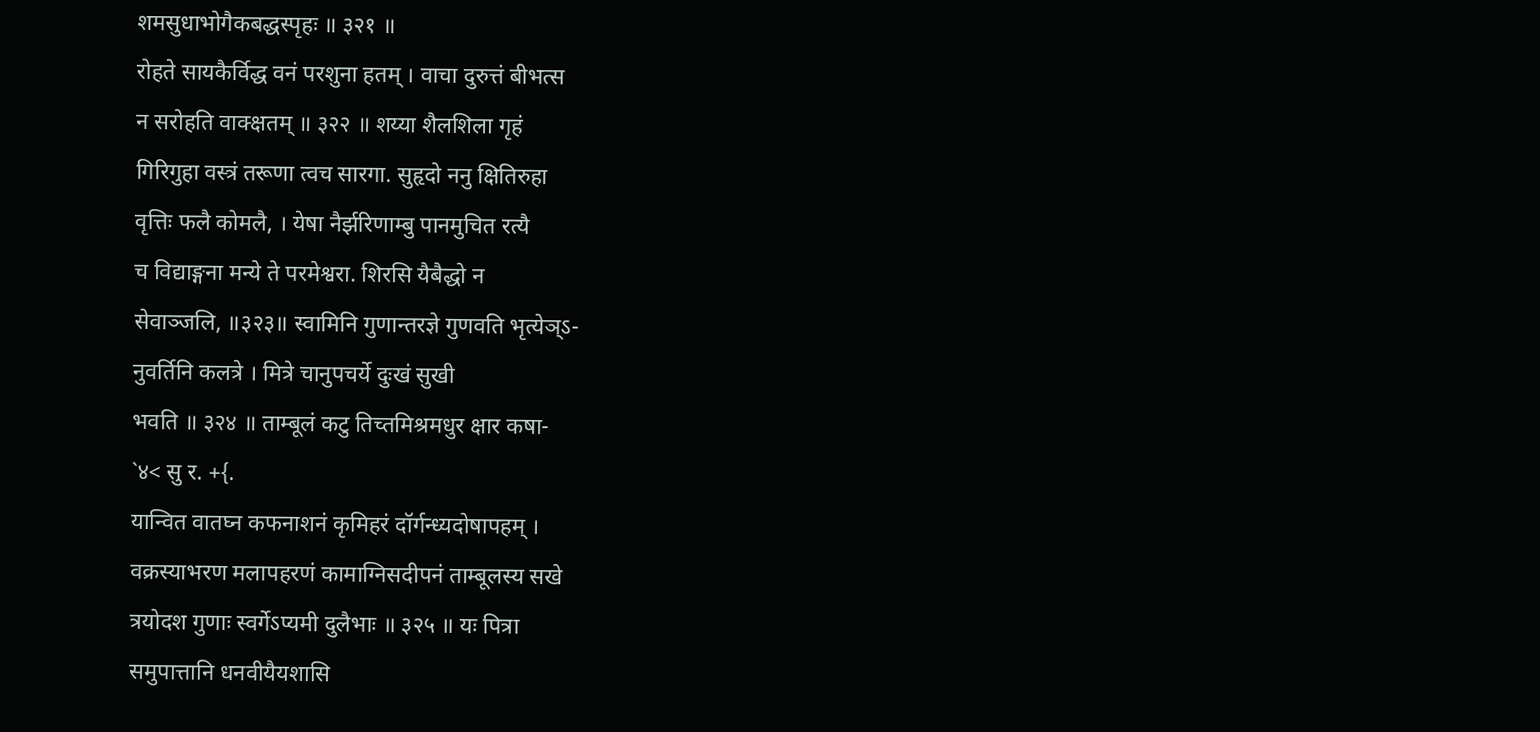शमसुधाभोगैकबद्धस्पृहः ॥ ३२१ ॥
रोहते सायकैर्विद्ध वनं परशुना हतम् । वाचा दुरुत्तं बीभत्स
न सरोहति वाक्क्षतम् ॥ ३२२ ॥ शय्या शैलशिला गृहं
गिरिगुहा वस्त्रं तरूणा त्वच सारगा. सुहृदो ननु क्षितिरुहा
वृत्तिः फलै कोमलै, । येषा नैर्झरिणाम्बु पानमुचित रत्यै
च विद्याङ्गना मन्ये ते परमेश्वरा. शिरसि यैबैद्धो न
सेवाञ्जलि, ॥३२३॥ स्वामिनि गुणान्तरज्ञे गुणवति भृत्येञ्ऽ-
नुवर्तिनि कलत्रे । मित्रे चानुपचर्ये दुःखं सुखी
भवति ॥ ३२४ ॥ ताम्बूलं कटु तिच्तमिश्रमधुर क्षार कषा-
`४< सु र. +{.
यान्वित वातघ्न कफनाशनं कृमिहरं दॉर्गन्ध्यदोषापहम् ।
वक्रस्याभरण मलापहरणं कामाग्निसदीपनं ताम्बूलस्य सखे
त्रयोदश गुणाः स्वर्गेऽप्यमी दुलैभाः ॥ ३२५ ॥ यः पित्रा
समुपात्तानि धनवीयैयशासि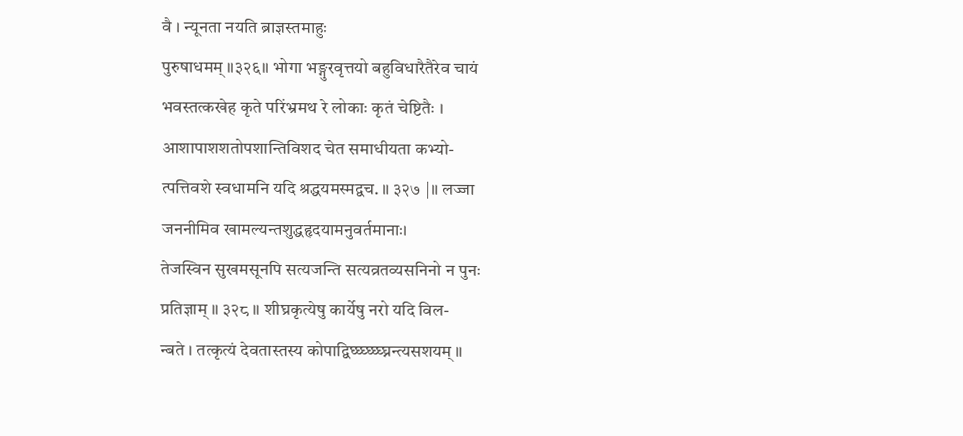वै । न्यूनता नयति ब्राज्ञस्तमाहुः
पुरुषाधमम् ॥३२६॥ भोगा भङ्गुरवृत्तयो बहुविधारैतैरेव चायं
भवस्तत्कखेह कृते परिंभ्रमथ रे लोकाः कृतं चेष्टितैः ।
आशापाशशतोपशान्तिविशद चेत समाधीयता कभ्यो-
त्पत्तिवशे स्वधामनि यदि श्रद्धयमस्मद्वच. ॥ ३२७ |॥ लज्जा
जननीमिव खामल्यन्तशुद्धहृदयामनुवर्तमानाः।
तेजस्विन सुखमसूनपि सत्यजन्ति सत्यव्रतव्यसनिनो न पुनः
प्रतिज्ञाम् ॥ ३२८ ॥ शीघ्रकृत्येषु कार्येषु नरो यदि विल-
न्बते । तत्कृत्यं देवतास्तस्य कोपाद्विघ्घ्घ्घ्घ्घ्घ्नन्त्यसशयम् ॥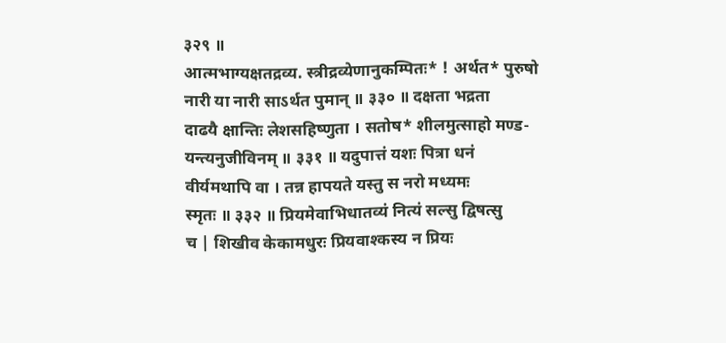३२९ ॥
आत्मभाग्यक्षतद्रव्य. स्त्रीद्रव्येणानुकम्पितः* ! अर्थत* पुरुषो
नारी या नारी साऽर्थत पुमान् ॥ ३३० ॥ दक्षता भद्रता
दाढयै क्षान्तिः लेशसहिष्णुता । सतोष* शीलमुत्साहो मण्ड-
यन्त्यनुजीविनम् ॥ ३३१ ॥ यदुपात्तं यशः पित्रा धनं
वीर्यमथापि वा । तन्न हापयते यस्तु स नरो मध्यमः
स्मृतः ॥ ३३२ ॥ प्रियमेवाभिधातव्यं नित्यं सल्सु द्विषत्सु
च | शिखीव केकामधुरः प्रियवाश्कस्य न प्रियः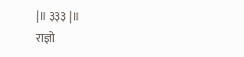|॥ ३३३ |॥
राज्ञो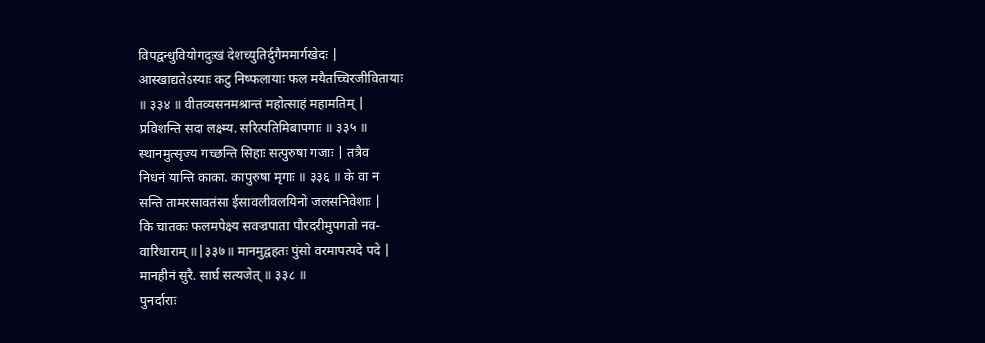विपद्वन्धुवियोगदुःखं देशच्युतिर्दुगैममार्गखेदः |
आस्खाद्यतेऽस्याः कटु निष्फलायाः फल मयैतच्चिरजीवितायाः
॥ ३३४ ॥ वीतव्यसनमश्रान्तं महोत्साहं महामतिम् |
प्रविशन्ति सदा लक्ष्म्य. सरित्पतिमिबापगाः ॥ ३३५ ॥
स्थानमुत्सृज्य गच्छन्ति सिहाः सत्पुरुषा गजाः | तत्रैव
निधनं यान्ति काका. कापुरुषा मृगाः ॥ ३३६ ॥ के वा न
सन्ति तामरसावतंसा ईसावलीवलयिनो जलसनिवेशाः |
कि चातकः फलमपेक्ष्य सवज्रपाता पौरदरीमुपगतो नव-
वारिधाराम् ॥|३३७॥ मानमुद्वहतः पुंसो वरमापत्पदे पदे |
मानहीनं सुरै. सार्घ सत्यजेत् ॥ ३३८ ॥
पुनर्दाराः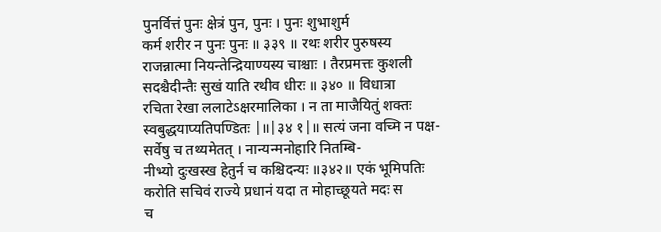पुनर्वित्तं पुनः क्षेत्रं पुन, पुनः । पुनः शुभाशुर्म
कर्म शरीर न पुनः पुनः ॥ ३३९ ॥ रथः शरीर पुरुषस्य
राजन्नात्मा नियन्तेन्द्रियाण्यस्य चाश्चाः । तैरप्रमत्तः कुशली
सदश्चैदीन्तैः सुखं याति रथीव धीरः ॥ ३४० ॥ विधात्रा
रचिता रेखा ललाटेऽक्षरमालिका । न ता माजैयितुं शक्तः
स्वबुद्धयाप्यतिपण्डितः |॥|३४ १|॥ सत्यं जना वच्मि न पक्ष-
सर्वेषु च तथ्यमेतत् । नान्यन्मनोहारि नितम्बि-
नीभ्यो दुःखस्ख हेतुर्न च कश्चिदन्यः ॥३४२॥ एकं भूमिपतिः
करोति सचिवं राज्ये प्रधानं यदा त मोहाच्छूयते मदः स
च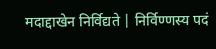मदाद्दाखेन निर्विद्यते | निर्विण्णस्य पदं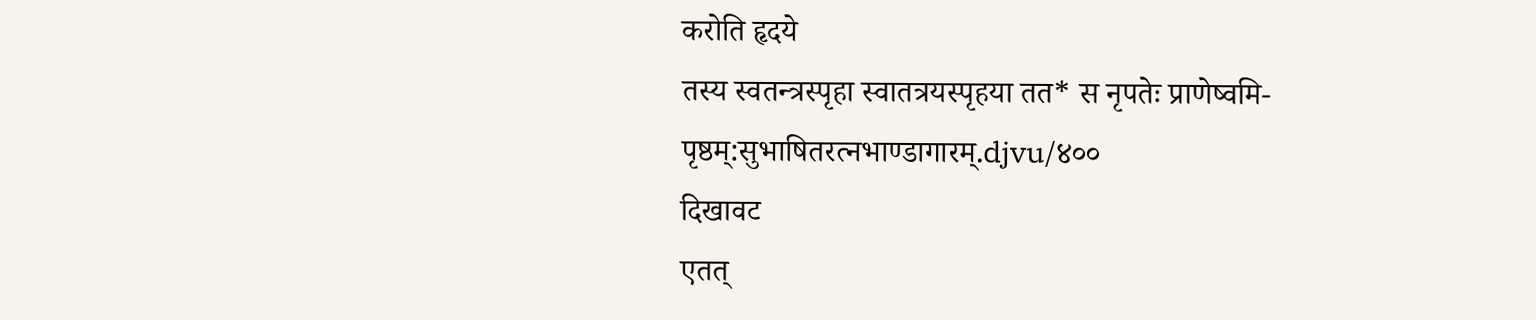करोति हृदये
तस्य स्वतन्त्रस्पृहा स्वातत्रयस्पृहया तत* स नृपतेः प्राणेष्वमि-
पृष्ठम्:सुभाषितरत्नभाण्डागारम्.djvu/४००
दिखावट
एतत्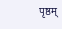पृष्ठम्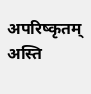अपरिष्कृतम् अस्ति